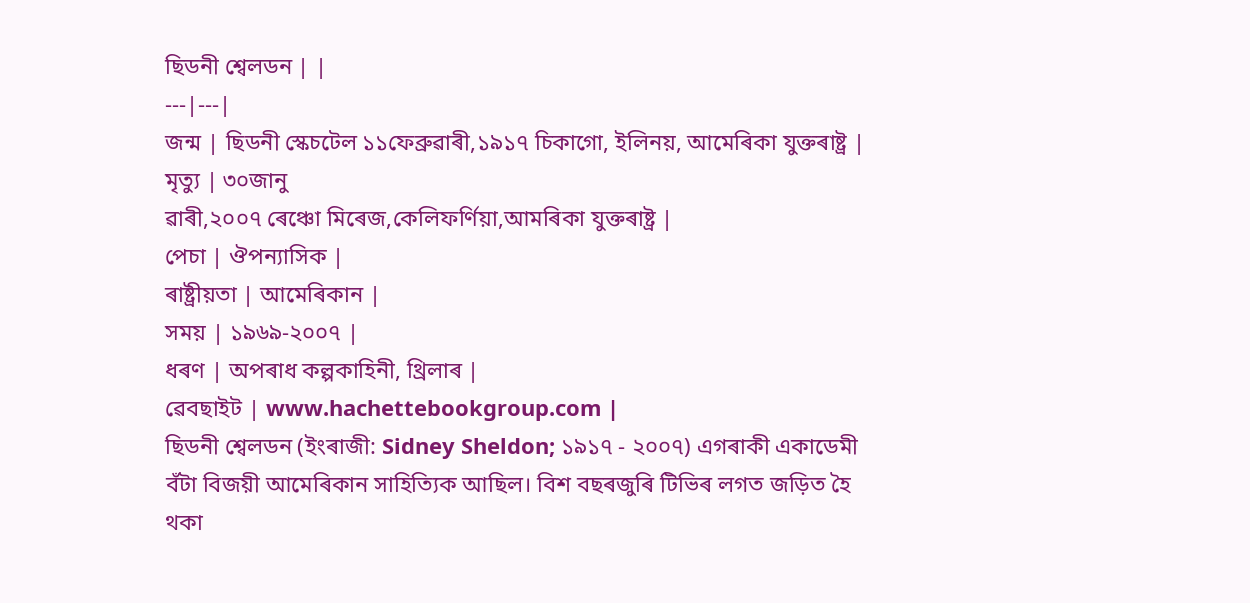ছিডনী শ্বেলডন | |
---|---|
জন্ম | ছিডনী স্কেচটেল ১১ফেব্ৰুৱাৰী,১৯১৭ চিকাগো, ইলিনয়, আমেৰিকা যুক্তৰাষ্ট্ৰ |
মৃত্যু | ৩০জানু
ৱাৰী,২০০৭ ৰেঞ্চো মিৰেজ,কেলিফৰ্ণিয়া,আমৰিকা যুক্তৰাষ্ট্ৰ |
পেচা | ঔপন্যাসিক |
ৰাষ্ট্ৰীয়তা | আমেৰিকান |
সময় | ১৯৬৯-২০০৭ |
ধৰণ | অপৰাধ কল্পকাহিনী, থ্ৰিলাৰ |
ৱেবছাইট | www.hachettebookgroup.com |
ছিডনী শ্বেলডন (ইংৰাজী: Sidney Sheldon; ১৯১৭ - ২০০৭) এগৰাকী একাডেমী বঁটা বিজয়ী আমেৰিকান সাহিত্যিক আছিল। বিশ বছৰজুৰি টিভিৰ লগত জড়িত হৈ থকা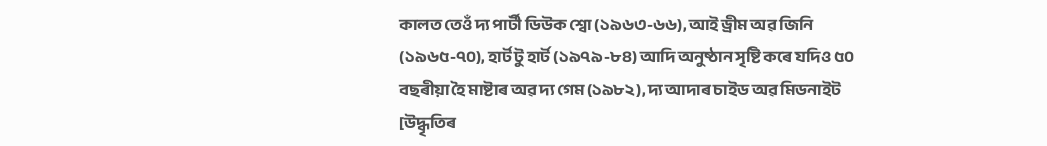কালত তেওঁ দ্য পাৰ্টী ডিউক শ্বো (১৯৬৩-৬৬), আই ড্ৰীম অৱ জিনি (১৯৬৫-৭০), হাৰ্ট টু হাৰ্ট (১৯৭৯-৮৪) আদি অনুষ্ঠান সৃষ্টি কৰে যদিও ৫০ বছৰীয়া হৈ মাষ্টাৰ অৱ দ্য গেম (১৯৮২), দ্য আদাৰ চাইড অৱ মিডনাইট [উদ্ধৃতিৰ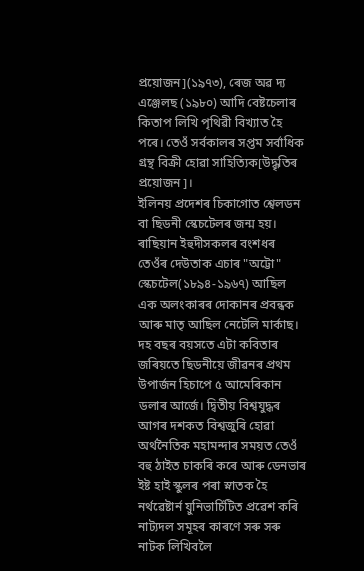প্ৰয়োজন](১৯৭৩), ৰেজ অৱ দ্য এঞ্জেলছ (১৯৮০) আদি বেষ্টচেলাৰ কিতাপ লিখি পৃথিৱী বিখ্যাত হৈ পৰে। তেওঁ সৰ্বকালৰ সপ্তম সৰ্বাধিক গ্ৰন্থ বিক্ৰী হোৱা সাহিত্যিক[উদ্ধৃতিৰ প্ৰয়োজন]।
ইলিনয় প্ৰদেশৰ চিকাগোত শ্বেলডন বা ছিডনী স্কেচটেলৰ জন্ম হয়। ৰাছিয়ান ইহুদীসকলৰ বংশধৰ তেওঁৰ দেউতাক এচাৰ "অট্টো" স্কেচটেল(১৮৯৪-১৯৬৭) আছিল এক অলংকাৰৰ দোকানৰ প্ৰবন্ধক আৰু মাতৃ আছিল নেটেলি মাৰ্কাছ। দহ বছৰ বয়সতে এটা কবিতাৰ জৰিয়তে ছিডনীয়ে জীৱনৰ প্ৰথম উপাৰ্জন হিচাপে ৫ আমেৰিকান ডলাৰ আৰ্জে। দ্বিতীয় বিশ্বযুদ্ধৰ আগৰ দশকত বিশ্বজুৰি হোৱা অৰ্থনৈতিক মহামন্দাৰ সময়ত তেওঁ বহু ঠাইত চাকৰি কৰে আৰু ডেনভাৰ ইষ্ট হাই স্কুলৰ পৰা স্নাতক হৈ নৰ্থৱেষ্টাৰ্ন য়ুনিভাৰ্চিটিত প্ৰৱেশ কৰি নাট্যদল সমূহৰ কাৰণে সৰু সৰু নাটক লিখিবলৈ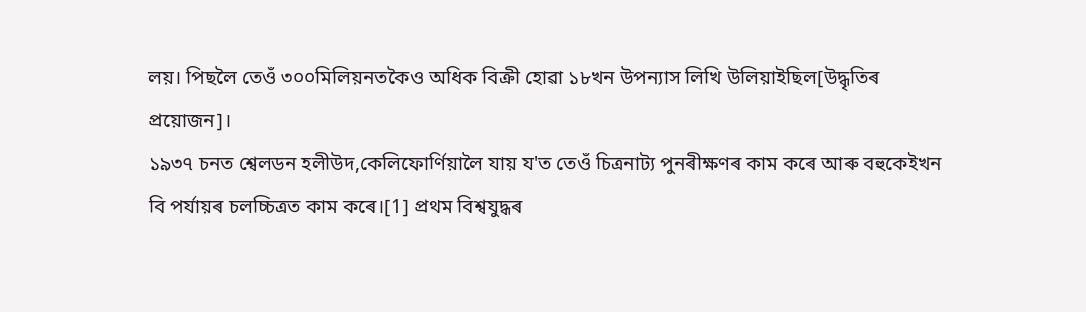লয়। পিছলৈ তেওঁ ৩০০মিলিয়নতকৈও অধিক বিক্ৰী হোৱা ১৮খন উপন্যাস লিখি উলিয়াইছিল[উদ্ধৃতিৰ প্ৰয়োজন]।
১৯৩৭ চনত শ্বেলডন হলীউদ,কেলিফোৰ্ণিয়ালৈ যায় য'ত তেওঁ চিত্ৰনাট্য পুনৰীক্ষণৰ কাম কৰে আৰু বহুকেইখন বি পৰ্যায়ৰ চলচ্চিত্ৰত কাম কৰে।[1] প্ৰথম বিশ্বযুদ্ধৰ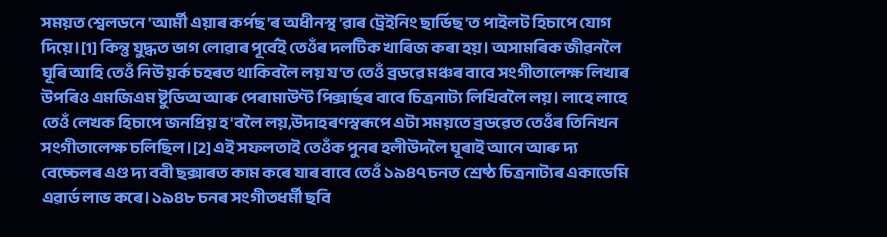সময়ত শ্বেলডনে 'আৰ্মী এয়াৰ কৰ্পছ'ৰ অধীনস্থ 'ৱাৰ ট্ৰেইনিং ছাৰ্ভিছ'ত পাইলট হিচাপে যোগ দিয়ে।[1] কিন্তু যুদ্ধত ভাগ লোৱাৰ পূৰ্বেই তেওঁৰ দলটিক খাৰিজ কৰা হয়। অসামৰিক জীৱনলৈ ঘূৰি আহি তেওঁ নিউ য়ৰ্ক চহৰত থাকিবলৈ লয় য'ত তেওঁ ব্ৰডৱে মঞ্চৰ বাবে সংগীতালেক্ষ লিখাৰ উপৰিও এমজিএম ষ্টুডিঅ আৰু পেৰামাউণ্ট পিক্সাৰ্ছৰ বাবে চিত্ৰনাট্য লিখিবলৈ লয়। লাহে লাহে তেওঁ লেখক হিচাপে জনপ্ৰিয় হ'বলৈ লয়,উদাহৰণস্বৰূপে এটা সময়তে ব্ৰডৱেত তেওঁৰ তিনিখন সংগীতালেক্ষ চলিছিল।[2] এই সফলতাই তেওঁক পুনৰ হলীউদলৈ ঘূৰাই আনে আৰু দ্য বেচ্চেলৰ এণ্ড দ্য ববী ছক্সাৰত কাম কৰে যাৰ বাবে তেওঁ ১৯৪৭ চনত শ্ৰেষ্ঠ চিত্ৰনাট্যৰ একাডেমি এৱাৰ্ড লাভ কৰে। ১৯৪৮ চনৰ সংগীতধৰ্মী ছবি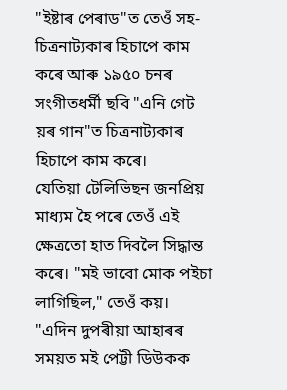"ইষ্টাৰ পেৰাড"ত তেওঁ সহ-চিত্ৰনাট্যকাৰ হিচাপে কাম কৰে আৰু ১৯৫০ চনৰ সংগীতধৰ্মী ছবি "এনি গেট য়ৰ গান"ত চিত্ৰনাট্যকাৰ হিচাপে কাম কৰে।
যেতিয়া টেলিভিছন জনপ্ৰিয় মাধ্যম হৈ পৰে তেওঁ এই ক্ষেত্ৰতো হাত দিবলৈ সিদ্ধান্ত কৰে। "মই ভাবো মোক পইচা লাগিছিল," তেওঁ কয়। "এদিন দুপৰীয়া আহাৰৰ সময়ত মই পেট্টী ডিউকক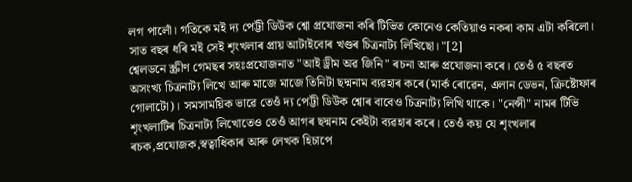লগ পালোঁ। গতিকে মই দ্য পেট্টী ডিউক শ্বো প্ৰযোজনা কৰি টিভিত কোনেও কেতিয়াও নকৰা কাম এটা কৰিলো। সাত বছৰ ধৰি মই সেই শৃংখলাৰ প্ৰায় আটাইবোৰ খণ্ডৰ চিত্ৰনাট্য লিখিছো। "[2]
শ্বেলডনে স্ক্ৰীণ গেমছৰ সহঃপ্ৰযোজনাত "আই ড্ৰীম অৱ জিনি" ৰচনা আৰু প্ৰযোজনা কৰে। তেওঁ ৫ বছৰত অসংখ্য চিত্ৰনাট্য লিখে আৰু মাজে মাজে তিনিটা ছদ্মনাম ব্যৱহাৰ কৰে(মাৰ্ক ৰোৱেন, এলান ডেভন, ক্ৰিষ্টোফাৰ গোলাটো)। সমসাময়িক ভাৱে তেওঁ দ্য পেট্টী ডিউক শ্বোৰ বাবেও চিত্ৰনাট্য লিখি থাকে। "নেন্সী" নামৰ টিভি শৃংখলাটিৰ চিত্ৰনাট্য লিখোতেও তেওঁ আগৰ ছদ্মনাম কেইটা ব্যৱহাৰ কৰে। তেওঁ কয় যে শৃংখলাৰ ৰচক,প্ৰযোজক,স্বত্বাধিকাৰ আৰু লেখক হিচাপে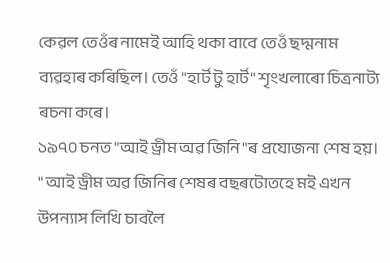কেৱল তেওঁৰ নামেই আহি থকা বাবে তেওঁ ছদ্মনাম ব্যৱহাৰ কৰিছিল। তেওঁ "হাৰ্ট টু হাৰ্ট" শৃংখলাৰো চিত্ৰনাট্য ৰচনা কৰে।
১৯৭০ চনত "আই ড্ৰীম অৱ জিনি"ৰ প্ৰযোজনা শেষ হয়। " আই ড্ৰীম অৱ জিনিৰ শেষৰ বছৰটোতহে মই এখন উপন্যাস লিখি চাবলৈ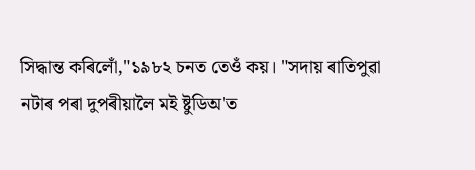সিদ্ধান্ত কৰিলোঁ,"১৯৮২ চনত তেওঁ কয়। "সদায় ৰাতিপুৱা নটাৰ পৰা দুপৰীয়ালৈ মই ষ্টুডিঅ'ত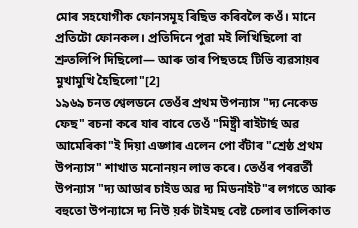মোৰ সহযোগীক ফোনসমূহ ৰিছিভ কৰিবলৈ কওঁ। মানে প্ৰতিটো ফোনকল। প্ৰতিদিনে পুৱা মই লিখিছিলো বা শ্ৰুতলিপি দিছিলো— আৰু তাৰ পিছতহে টিভি ব্যৱসায়ৰ মুখামুখি হৈছিলো"[2]
১৯৬৯ চনত শ্বেলডনে তেওঁৰ প্ৰথম উপন্যাস "দ্য নেকেড ফেছ" ৰচনা কৰে যাৰ বাবে তেওঁ "মিষ্ট্ৰী ৰাইটাৰ্ছ অৱ আমেৰিকা"ই দিয়া এড্গাৰ এলেন পো বঁটাৰ "শ্ৰেষ্ঠ প্ৰথম উপন্যাস" শাখাত মনোনয়ন লাভ কৰে। তেওঁৰ পৰৱৰ্তী উপন্যাস "দ্য আডাৰ চাইড অৱ দ্য মিডনাইট"ৰ লগতে আৰু বহুতো উপন্যাসে দ্য নিউ য়ৰ্ক টাইমছ বেষ্ট চেলাৰ তালিকাত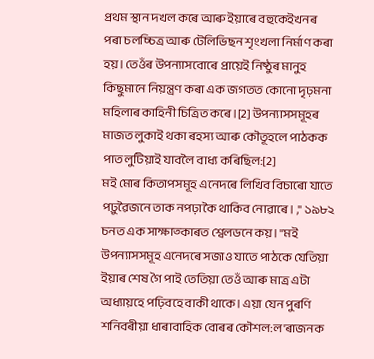প্ৰথম স্থান দখল কৰে আৰু ইয়াৰে বহুকেইখনৰ পৰা চলচ্চিত্ৰ আৰু টেলিভিছন শৃংখলা নিৰ্মাণ কৰা হয়। তেওঁৰ উপন্যাসবোৰে প্ৰায়েই নিষ্ঠুৰ মানুহ কিছুমানে নিয়ন্ত্ৰণ কৰা এক জগতত কোনো দৃঢ়মনা মহিলাৰ কাহিনী চিত্ৰিত কৰে।[2] উপন্যাসসমূহৰ মাজত লুকাই থকা ৰহস্য আৰু কৌতূহলে পাঠকক পাত লুটিয়াই যাবলৈ বাধ্য কৰিছিল:[2]
মই মোৰ কিতাপসমূহ এনেদৰে লিখিব বিচাৰো যাতে পঢ়ুৱৈজনে তাক নপঢ়াকৈ থাকিব নোৱাৰে। ," ১৯৮২ চনত এক সাক্ষাত্কাৰত শ্বেলডনে কয়। "মই উপন্যাসসমূহ এনেদৰে সজাও যাতে পাঠকে যেতিয়া ইয়াৰ শেষ গৈ পাই তেতিয়া তেওঁ আৰু মাত্ৰ এটা অধ্যায়হে পঢ়িবহে বাকী থাকে। এয়া যেন পুৰণি শনিবৰীয়া ধাৰাবাহিক বোৰৰ কৌশল:ল'ৰাজনক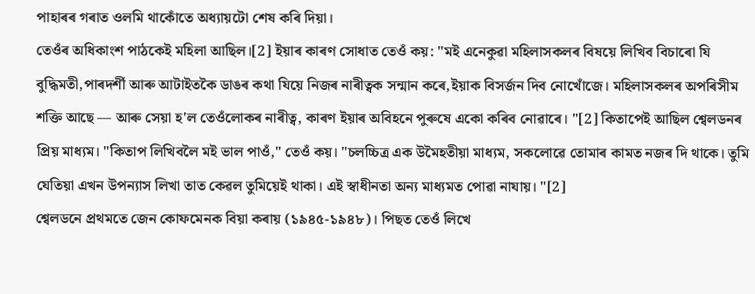পাহাৰৰ গৰাত ওলমি থাকোঁতে অধ্যায়টো শেষ কৰি দিয়া।
তেওঁৰ অধিকাংশ পাঠকেই মহিলা আছিল।[2] ইয়াৰ কাৰণ সোধাত তেওঁ কয়: "মই এনেকুৱা মহিলাসকলৰ বিষয়ে লিখিব বিচাৰো যি বুদ্ধিমতী,পাৰদৰ্শী আৰু আটাইতকৈ ডাঙৰ কথা যিয়ে নিজৰ নাৰীত্বক সন্মান কৰে,ইয়াক বিসৰ্জন দিব নোখোঁজে। মহিলাসকলৰ অপৰিসীম শক্তি আছে — আৰু সেয়া হ'ল তেওঁলোকৰ নাৰীত্ব, কাৰণ ইয়াৰ অবিহনে পুৰুষে একো কৰিব নোৱাৰে। "[2] কিতাপেই আছিল শ্বেলডনৰ প্ৰিয় মাধ্যম। "কিতাপ লিখিবলৈ মই ভাল পাওঁ," তেওঁ কয়। "চলচ্চিত্ৰ এক উমৈহতীয়া মাধ্যম, সকলোৱে তোমাৰ কামত নজৰ দি থাকে। তুমি যেতিয়া এখন উপন্যাস লিখা তাত কেৱল তুমিয়েই থাকা। এই স্বাধীনতা অন্য মাধ্যমত পোৱা নাযায়। "[2]
শ্বেলডনে প্ৰথমতে জেন কোফমেনক বিয়া কৰায় (১৯৪৫-১৯৪৮)। পিছত তেওঁ লিখে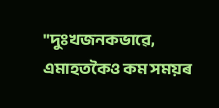"দুঃখজনকভাৱে, এমাহতকৈও কম সময়ৰ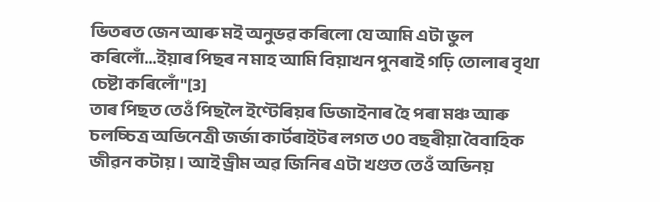ভিতৰত জেন আৰু মই অনুভৱ কৰিলো যে আমি এটা ভুল কৰিলোঁ...ইয়াৰ পিছৰ ন মাহ আমি বিয়াখন পুনৰাই গঢ়ি তোলাৰ বৃথা চেষ্টা কৰিলোঁ"[3]
তাৰ পিছত তেওঁ পিছলৈ ইণ্টেৰিয়ৰ ডিজাইনাৰ হৈ পৰা মঞ্চ আৰু চলচ্চিত্ৰ অভিনেত্ৰী জৰ্জা কাৰ্টৰাইটৰ লগত ৩০ বছৰীয়া বৈবাহিক জীৱন কটায়। আই ড্ৰীম অৱ জিনিৰ এটা খণ্ডত তেওঁ অভিনয়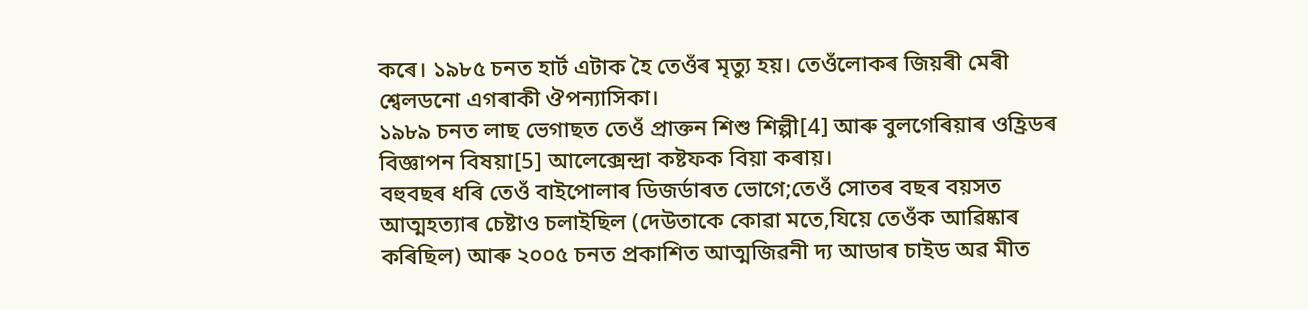কৰে। ১৯৮৫ চনত হাৰ্ট এটাক হৈ তেওঁৰ মৃত্যু হয়। তেওঁলোকৰ জিয়ৰী মেৰী শ্বেলডনো এগৰাকী ঔপন্যাসিকা।
১৯৮৯ চনত লাছ ভেগাছত তেওঁ প্ৰাক্তন শিশু শিল্পী[4] আৰু বুলগেৰিয়াৰ ওহ্ৰিডৰ বিজ্ঞাপন বিষয়া[5] আলেক্সেন্দ্ৰা কষ্টফক বিয়া কৰায়।
বহুবছৰ ধৰি তেওঁ বাইপোলাৰ ডিজৰ্ডাৰত ভোগে;তেওঁ সোতৰ বছৰ বয়সত আত্মহত্যাৰ চেষ্টাও চলাইছিল (দেউতাকে কোৱা মতে,যিয়ে তেওঁক আৱিষ্কাৰ কৰিছিল) আৰু ২০০৫ চনত প্ৰকাশিত আত্মজিৱনী দ্য আডাৰ চাইড অৱ মীত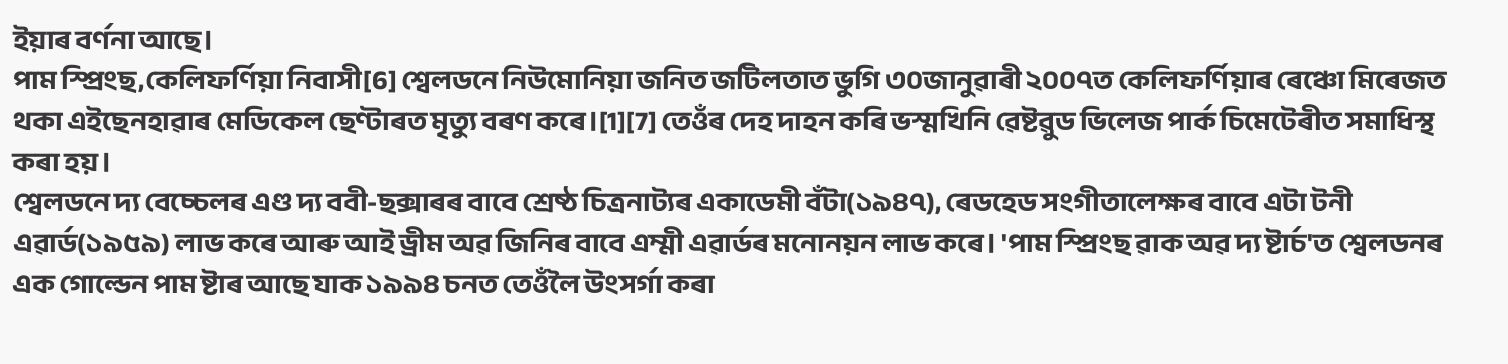ইয়াৰ বৰ্ণনা আছে।
পাম স্প্ৰিংছ,কেলিফৰ্ণিয়া নিবাসী[6] শ্বেলডনে নিউমোনিয়া জনিত জটিলতাত ভুগি ৩০জানুৱাৰী ২০০৭ত কেলিফৰ্ণিয়াৰ ৰেঞ্চো মিৰেজত থকা এইছেনহাৱাৰ মেডিকেল ছেণ্টাৰত মৃত্যু বৰণ কৰে।[1][7] তেওঁৰ দেহ দাহন কৰি ভস্মখিনি ৱেষ্টৱুড ভিলেজ পাৰ্ক চিমেটেৰীত সমাধিস্থ কৰা হয়।
শ্বেলডনে দ্য বেচ্চেলৰ এণ্ড দ্য ববী-ছক্সাৰৰ বাবে শ্ৰেষ্ঠ চিত্ৰনাট্যৰ একাডেমী বঁটা(১৯৪৭), ৰেডহেড সংগীতালেক্ষৰ বাবে এটা টনী এৱাৰ্ড(১৯৫৯) লাভ কৰে আৰু আই ড্ৰীম অৱ জিনিৰ বাবে এম্মী এৱাৰ্ডৰ মনোনয়ন লাভ কৰে। 'পাম স্প্ৰিংছ ৱাক অৱ দ্য ষ্টাৰ্চ'ত শ্বেলডনৰ এক গোল্ডেন পাম ষ্টাৰ আছে যাক ১৯৯৪ চনত তেওঁলৈ উংসৰ্গা কৰা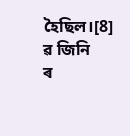হৈছিল।[8]
ৱ জিনি
ৰ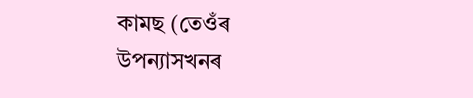কামছ (তেওঁৰ উপন্যাসখনৰ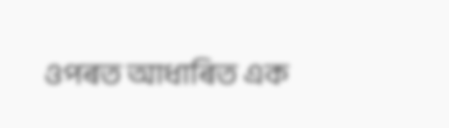ওপৰত আধাৰিত এক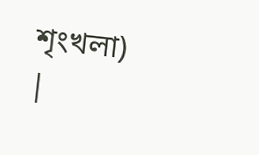শৃংখলা)
|